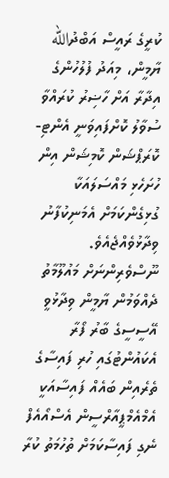ކުރީގެ ރައީސް އަބްދުالله ޔާމީން، މިއަދު ފުލުހުންގެ އިދާރާ އަށް ހާޟިރު ކުރައްވާ ސުވާލު ކޮށްފައިވަނީ އެންޓި-ކޮރަޕްޝަން ކޮމިޝަން އިން ހުށަހެޅި މައްސަލައަކާ ގުޅިގެންކަމަށް އެމަނިކުފާނު ވިދާޅުވެއްޖެއެވެ.
ނޫސްވެރިންނަށް މައުލޫމާތު ދެއްވަމުން ޔާމީން ވިދާޅުވީ އޭސީސީގެ ބާރު ފޯރާ އެކައުންޓުގައި ހުރި ފައިސާގެ ތެރެއިން ބައެއް ފައިސާއަކީ އެމްއެމްޕީއާރްސީން އެސްއޯއެފް ނެގި ފައިސާކަމަށް ތުހުމަތު ކުރާ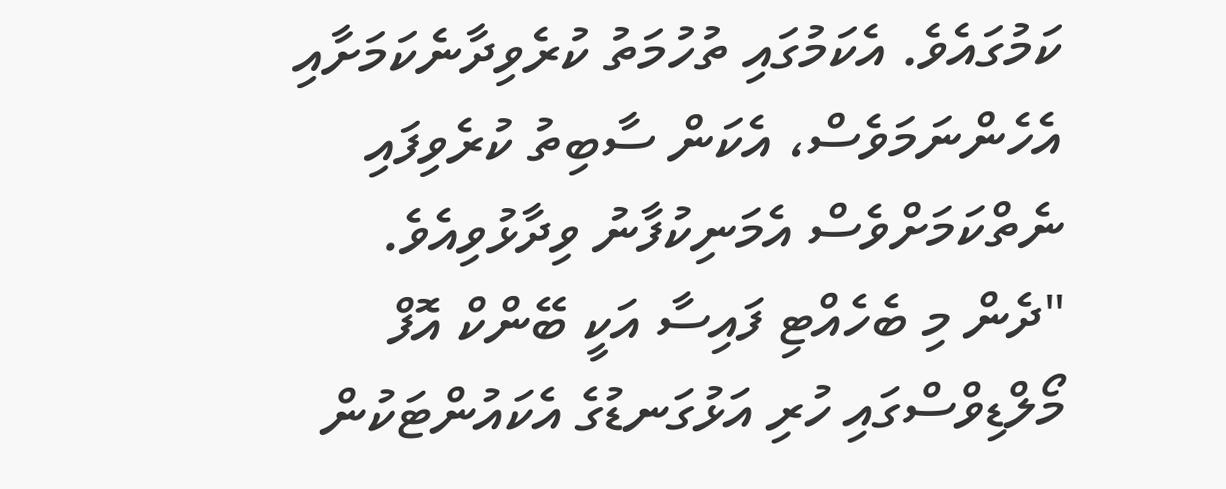ކަމުގައެވެ. އެކަމުގައި ތުހުމަތު ކުރެވިދާނެކަމަށާއި އެހެންނަމަވެސް، އެކަން ސާބިތު ކުރެވިފައި ނެތްކަމަށްވެސް އެމަނިކުފާނު ވިދާޅުވިއެވެ.
"ދެން މި ބެހެއްޓި ފައިސާ އަކީ ބޭންކް އޮފް މޯލްޑިވްސްގައި ހުރި އަޅުގަނޑުގެ އެކައުންޓަކުން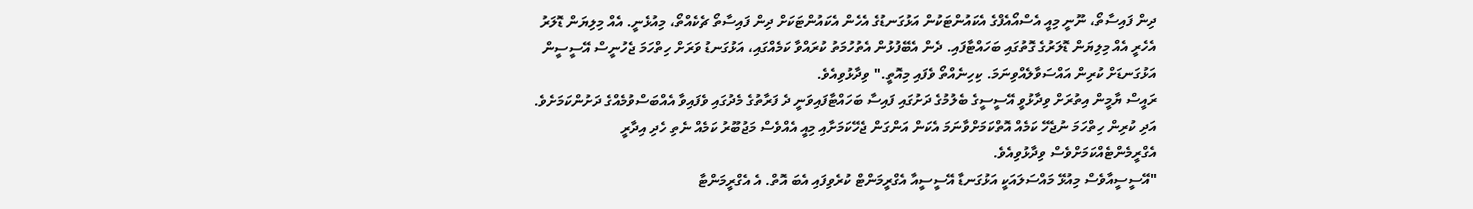ދިން ފައިސާތޯ، ނޫނީ މިއީ އެސްއޯއެފްގެ އެކައުންޓަކުން އަޅުގަނޑުގެ އެހެން އެކައުންޓަކަށް ދިން ފައިސާތޯ ޗެކެއްތޯ، މިއުޅެނީ. އެއް މިލިޔަން ޑޮލަރު އެހެރީ އެއް މިލިޔަން ޑޮލަރުގެ ގޮތުގައި ބަހައްޓާފައި. ދެން އެބޭފުޅުން އެތުހުމަތު ކުރައްވާ ކަމެއްގައި، އަޅުގަނޑު ވަރަށް ހިތްހަމަ ޖެހުނީސް އޭސީސީން އަޅުގަނޑަށް ކުރިން އައްސަވާލެއްވިނަމަ. ކިހިނެއްތޯ ވެފައި މިއޮތީ." ވިދާޅުވިއެވެ.
ރައީސް ޔާމީން އިތުރަށް ވިދާޅުވީ އޭސީސީގެ ބެލުމުގެ ދަށުގައި ފައިސާ ބަހައްޓާފައިވަނީ ދެ ފަރާތުގެ މެދުގައި ވެފައިވާ އެއްބަސްވުމެއްގެ ދަށުންކަމަށެވެ. އަދި ކުރިން ހިތްހަމަ ނުޖެހޭ ކަމެއް އޮތްކަމަށްވާނަމަ އެކަން އަންގަން ޖެހޭކަމަށާއި މިއީ އެއްވެސް މަޖުބޫރު ކަމެއް ނެތި ހެދި އިދާރީ އެގްރީމެންޓެއްކަމަށްވެސް ވިދާޅުވިއެވެ.
"އޭސީސީއާވެސް މިއުޅޭ މައްސަލައަކީ އަޅުގަނޑާ އޭސީސީއާ އެގްރީމަންޓް ކުރެވިފައި އެބަ އޮތް. އެ އެގްރީމަންޓާ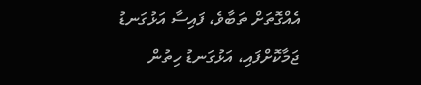އެއްގޮތަށް ތަބާވެ، ފައިސާ އަޅުގަނޑު ޖަމާކޮށްފައި، އަޅުގަނޑު ހިތުން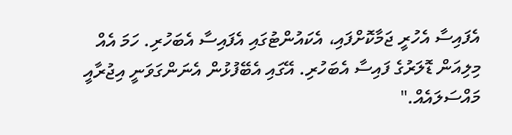އެފައިސާ އެހުރީ ޖަމާކޮށްފައި، އެކައުންޓުގައި އެފައިސާ އެބަހުރި. ހަމަ އެއް މިލިއަން ޑޮލަރުގެ ފައިސާ އެބަހުރި. އޭގައި އެބޭފުޅުން އެނަންގަވަނީ އިޖުރާއީ މައްސަލައެއް."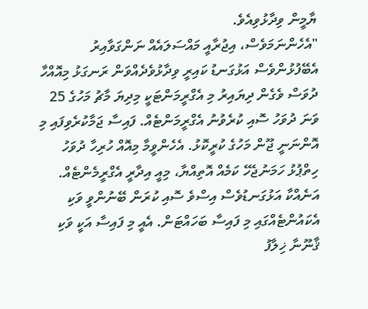ޔާމީން ވިދާޅުވިއެވެ.
"އެހެންނަމަވެސް، އިޖުރާއީ މައްސަލައެއް ނަންގަވާއިރު އެބޭފުޅުންވެސް އަޅުގަނޑު ކައިރީ ވިދާޅުވެދެއްވަން ރަނގަޅު މިއޮއްހާ ދުވަސް ވެގެން ދިޔައިރު މި އެގްރީމަންޓަކީ މިދިޔަ މާޗު މަހުގެ 25 ވަނަ ދުވަހު ސޮއި ކުރެވުނު އެގްރީމަންޓެއް. ފައިސާ ޖަމާކުރެވިފައި މި އޮންނަނީ ޖޫން މަހުގެ ކުރީކޮޅު. އެހެންވީމާ މިއޮއް ހުރިހާ ދުވަހު ހިތްޕުޅު ހަމަނުޖެހޭ ކަމެއް އޮތިއްޔާ، މިއީ އިދާރީ އެގްރީމެންޓެއް. އަނެއްކާ އަޅުގަނޑުވެސް އިސްވެ ސޮއި ކުރަން ބޭނުންވީ ވަކި އެކައުންޓެއްގައި މި ފައިސާ ބަހައްޓަން. އެއީ މި ފައިސާ އަކީ ވަކި ޤާނޫނާ ޚިލާފު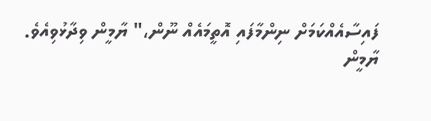ފައިސާއެއްކަމަށް ނިންމާފައި އޮތީމައެއް ނޫން،" ޔާމީން ވިދާޅުވިއެވެ.
ޔާމީން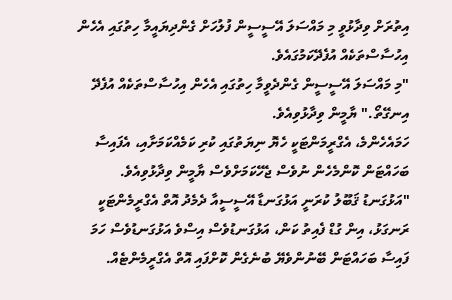އިތުރަށް ވިދާޅުވީ މި މައްސަލަ އޭސީސީން ފުލުހަށް ގެންދިޔައީމާ ހިތުގައި އެހެން އިހުސާސްތަކެއް އުފެދޭކަމުގައެވެ.
"މި މައްސަލަ އޭސީސީން ގެންދެވީމާ ހިތުގައި އެހެން އިހުސާސްތަކެއް އުފެދޭ އިނގޭތޯ." ޔާމީން ވިދާޅުވިއެވެ.
ހަމައެހެންމެ، އެގްރީމަންޓަކީ ހެޔޮ ނިޔަތުގައި ކުރި ކަމެއްކަމަށާއި، އެފައިސާ ބަހައްޓަން ކޮންމެހެން ނުވެސް ޖެހޭކަމަށްވެސް ޔާމީން ވިދާޅުވިއެވެ.
"އަޅުގަނޑު ޤަބޫލު ކުރަނީ އަޅުގަނޑާ އޭސީސީއާ ދެމެދު އޮތް އެގްރީމެންޓަކީ ރަނގަޅު، އިން ގުޑް ފެއިތު ކަން، އަޅުގަނޑުވެސް އިސްވެ އަޅުގަނޑުވެސް ހަމަ ފައިސާ ބަހައްޓަން ބޭނުންވެޔޭ ބުނެގެން ކޮށްފައި އޮތް އެގްރީމެންޓެއް.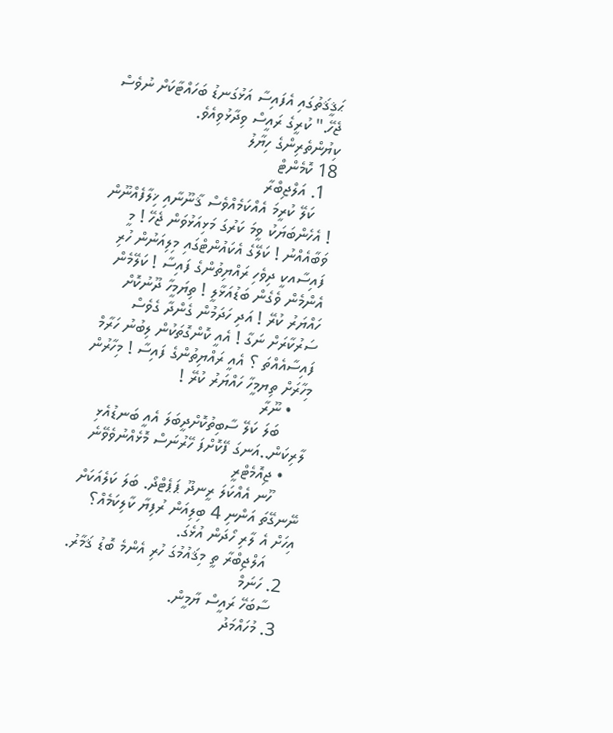ޙަޤީޤަތުގައި އެފައިސާ އަޅުގަނޑު ބަހައްޓާކަށް ނުވެސް ޖެހޭ." ކުރީގެ ރައީސް ވިދާޅުވިއެވެ.
ކިޔުންތެރިންގެ ހިޔާލު
18 ކޮމެންޓް
  1. އަލްޖިބްރާ
    ކަލޭ ކުރީމަ އެއްކަމެއްވެސް ޤާނޫނާއި ޚިލާފެއްނޫން ! އެހެންބަޔަކު ވީމަ ކަރުގަ މަޅިއަޅުވަން ޖެހޭ ! މީ ވަބާއެއްނު ! ކަލޭގެ އެކައުންޓްގައި މިލިއަނުން ހުރި ފައިސާއކީ ދިވެހި ރައްޔިތުންގެ ފައިސާ ! ކަލޭމެން އެންމެން ވެގެން ބަޑުއަޅާލީ ! ތިޔަމީހާ ދޫނުކޮށް ހައްޔަރު ކުރޭ ! އަދި ހަދަމުން ގެންދާ ގެވެސް ސަރުކާރަށް ނަގާ ! އެއީ ކޮންގޮތަކުން ލިބުނު ހަރާމް ފައިސާއެއްތަ ؟ އެއީ ރައްޔިތުންގެ ފައިސާ ! މިހާރުން މިހާރަށް ތިޔމީހާ ހައްޔަރު ކުރޭ !
    • ނޫރާ
      ބަލަ ކަލޭ ސާބިތުކޮށްދީބަލަ އެއީ ބަނޑުއެޅި ލާރިކަން..އަނގަ ފޭކޮށްފަ ހޭރުނަސް މޮޅެއްނުވެވޭނެ
    • ޖިއޮމެޓްރީ
      ހޫނ އެއްކަލަ ރީނދޫ ޕަޕެޓްދޯ. ބަލަ ކަލެއަކަށް ނޭނގޭތަ އަންނި 4 ބިލިއަން ރުފިޔާ ކާލިކަމެއް؟ އިހަށް އެ ލާރި ހޯދަން އުޅެގަ.
      އަލްޖިބްރާ ތީ މިޤައުމުގަ ހުރި އެންމެ ބޮޑު ޤަމާރު.
  2. ހަނަމް
    ސާބަހޭ ރައީސް ޔާމީން.
  3. މުހައްމަދު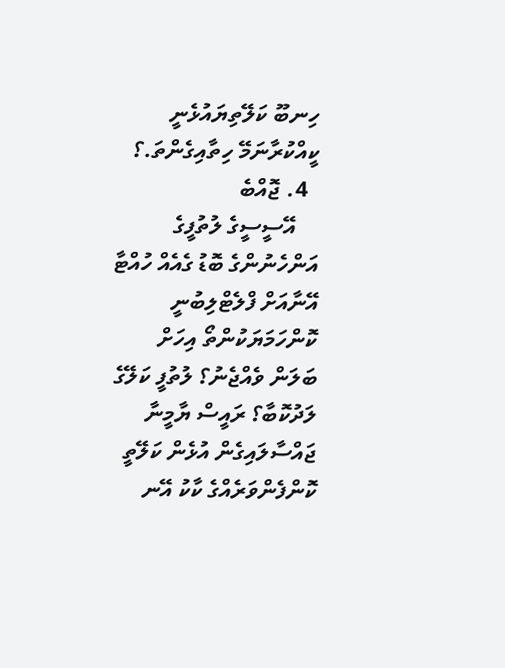ހިނބޫ ކަލޭތިޔައުޅެނީ ކީއްކުރާނަމޭ ހިތާއިގެންތަ.؟
  4. ޖޮއްބެ
    އޭސީސީގެ ލުތުފީގެ އަންހެނުންގެ ބޮޑު ގެއެއް ހުއްޓާ އޭނާއަށް ފްލެޓްލިބުނީ ކޮންހަމަޔަކުންތޯ އިހަށް ބަލަން ވެއްޖެނު؟ ލުތުފީ ކަލޭގެ ލަދުކޮބާ؟ ރައީސް ޔާމީނާ ޖައްސާލައިގެން އުޅެން ކަލޭތީ ކޮންފެންވަރެއްގެ ކާކު އޭނ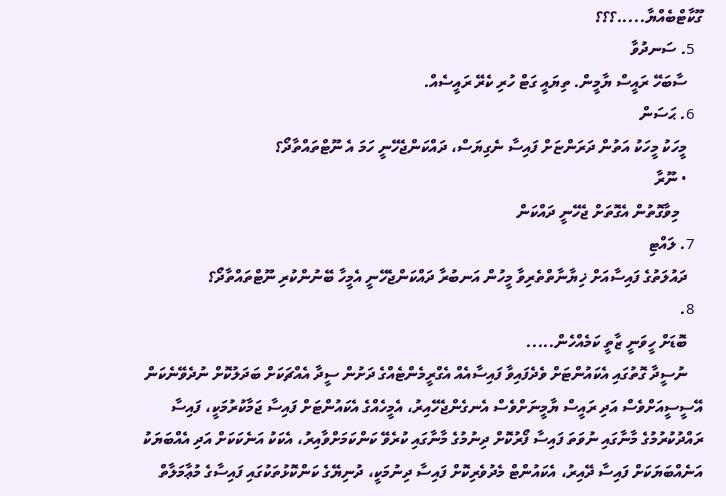ގޫކާޓްބެއްޔާ.....؟؟؟
  5. ސަނދުވާ
    ސާބަހޭ ރައީސް ޔާމީން. ތިޔައީ ގަޓް ހުރި ކެރޭ ރައީސެއް.
  6. ޙަސަން
    މީހަކު މީހަކު އަތުން ދަރަންޏަށް ފައިސާ ނެގިޔަސް، ދައްކަންޖެހޭނީ ހަމަ އެ ނޫޓްތައްތާދޯ؟
    • ނޫރާ
      މިވާގޮތުން އެގޮތަށް ޖެހޭނީ ދައްކަން
  7. ލައްޓި
    ދައުލަތުގެ ފައިސާއަށް ޚިޔާނާތްތެރިވާ މީހުން އަނބުރާ ދައްކަންޖެހޭނީ އެމީހާ ބޭނުންކުރި ނޫޓްތައްތާދޯ؟
  8.
    ބޮޑަށް ހީވަނީ ޒާތީ ކަމެއްހެން.....
    ނުސީދާ ގޮތުގައި އެކައުންޓަށް ވެދެފައިވާ ފައިސާއެއް އެގްރީމެންޓެއްގެ ދަށުން ސީދާ އެއްޗަކަށް ބަދަލުކޮށް ނުދެވޭނެކަން އޭސީސީއަށްވެސް އަދި ރައީސް ޔާމީނަށްވެސް އެނގެންޖެހޭއިރު، އެމީހެއްގެ އެކައުންޓަށް ފައިސާ ޖަމާކުރުމަކީ، ފައިސާ ރައްދުކުރުމުގެ މާނާގައި ނުވަތަ ފައިސާ ފޯރުކޮށް ދިނުމުގެ މާނާގައި ކުރެވޭ ކަންކަމަށްވާއިރު، އެކަކު އަނެކަކަށް އަދި އެއްބަޔަކު އަނެއްބަޔަކަށް ފައިސާ ދޭއިރު، އެކައުންޓް މެދުވެރިކޮށް ފައިސާ ދިނުމަކީ، ދުނިޔޭގެ ކަންކޮޅުތަކުގައި ފައިސާގެ މުޢާމަލާތް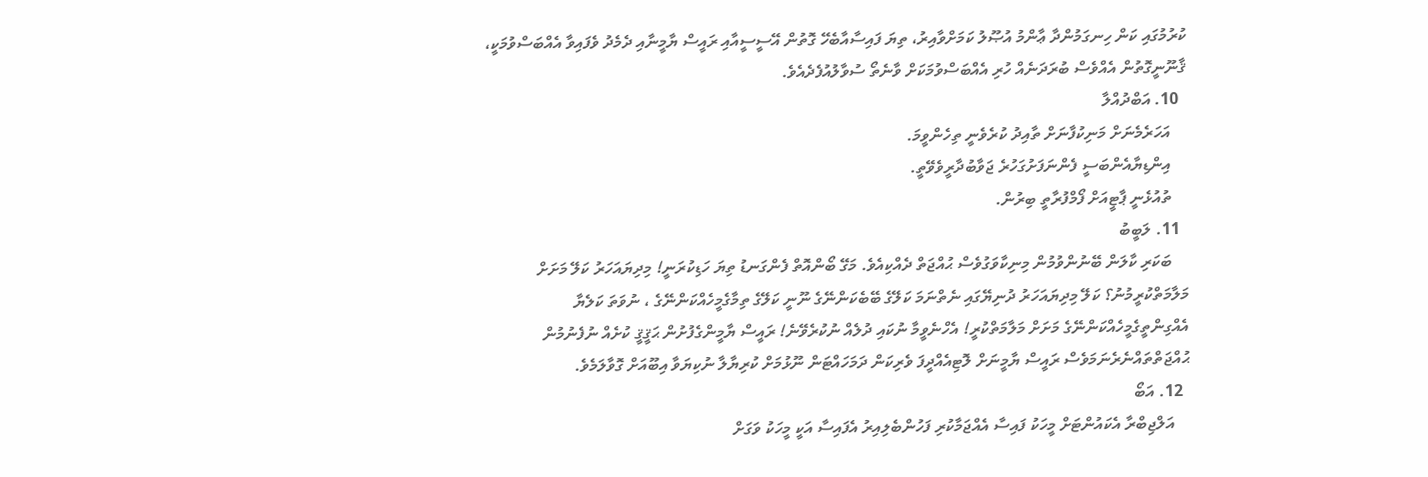ކުރުމުގައި ކަން ހިނގަމުންދާ ޢާންމު އުޞޫލު ކަމަށްވާއިރު، ތިޔަ ފައިސާއާބެހޭ ގޮތުން އޭސީސީއާއި ރައީސް ޔާމީނާއި ދެމެދު ވެފައިވާ އެއްބަސްވުމަކީ، ޤާނޫނީގޮތުން އެއްވެސް ބުރަދަނެއް ހުރި އެއްބަސްވުމަކަށް ވާނެތޯ ސުވާލުއުފެދެއެވެ.
  10. އަބްދުއްލާ
    އަހަރެމެނަށް މަނިކުފާނަށް ތާއިދު ކުރެވެނީ ތިހެންވީމަ.
    އިންޑިޔާއެންބަސީ ފެންނަފަށުގަހުރެ ޖަވާބުދާރީވެވޭތީ.
    ތުއުޅެނީ ޕާޓީއަށް ފޯމްފުރާތީ ބިރުން.
  11. ލަބީބު
    ބަކަރި ކާލަން ބޭނުންވުމުން މިނިކާވަގުވެސް ޙުއްޖަތް ދެއްކިއެވެ. މަގޭ ބޯންއޮތް ފެންގަނޑު ތިޔަ ހަޑިކުރަނީ! މިދިޔައަހަރު ކަލޭ މަށަށް މަލާމަތްކުރީމުނު؟ ކަލޭ މިދިޔައަހަރު ދުނިޔޭގައި ނެތްނަމަ ކަލޭގެ ބޭބެކަންނޭގެ ނޫނީ ކަލޭގެ ތިމާގެމީހެއްކަންނޭގެ ، ނުވަތަ ކަލެޔާ އެއްގިންތީގެމީހެއްކަންނޭގެ މަށަށް މަލާމަތްކުރީ! އެހްނެވީމާ ނުކައި ދުލެއް ނުކުރެވޭނެ! ރައީސް ޔާމީންގެފުށުން ޙަޤީޤީ ކުށެއް ނުފެނުމުން ޙުއްޖަތްތައްނެރެނަމަވެސް ރައީސް ޔާމީނަށް ލޮޓިއެއްދީފަ ވެރިކަން ދަމަހައްޓަން ނޫޅުމަށް ކުރިޔާލާ ނުކިޔަވާ އިބޫއަށް ގޮވާލަމެވެ.
  12. އަބޯ
    އަލްޖިބްރާ އެކައުންޓަށް މީހަކު ފައިސާ އެއްޖަމާކުރި ފަހުންބެލިއިރު އެފައިސާ އަކީ މީހަކު ވަގަށް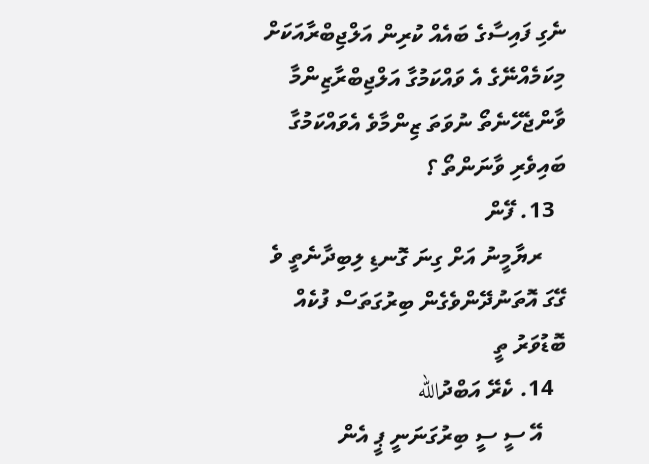ނެގި ފައިސާގެ ބައެއް ކުރިން އަލްޖިބްރާއަކަށް މިކަމެއްނޭގެ އެ ވައްކަމުގާ އަލްޖިބްރާޒިންމާ ވާންޖެހޭނެތޯ ނުވަތަ ޒިންމާވެ އެވައްކަމުގާ ބައިވެރި ވާނަންތޯ ؟
  13. ފޭން
    ރޔާމީނު އަށް ގިނަ ގޮނޑި ލިބިދާނެތީ ވެ ގޭގަ އޮތަނުދޭންވެގެން ބިރުގަތަސް ފުކެއް ބޮޑުވަރު ތީ
  14. ކެރޭ އަބްދުالله
    އޭ ސީ ސީ ބިރުގަނަނީ ޕީ އެން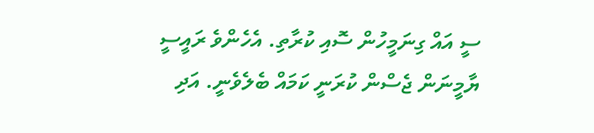ސީ އައް ގިނަމީހުން ސޮއި ކުރާތި. އެހެންވެ ރައީސީ ޔާމީނަން ޖެސްން ކުރަނީ ކަމައް ބެލެވެނީ. އަދި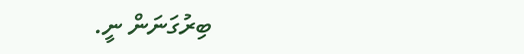ބިރުގަނަން ނީ.